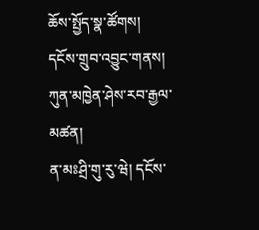ཆོས་སྤྱོད་སྣ་ཚོགས།
དངོས་གྲུབ་འབྱུང་གནས།
ཀུན་མཁྱེན་ཤེས་རབ་རྒྱལ་མཚན།
ན་མཿཤྲི་གུ་རུ་ཝེ། དངོས་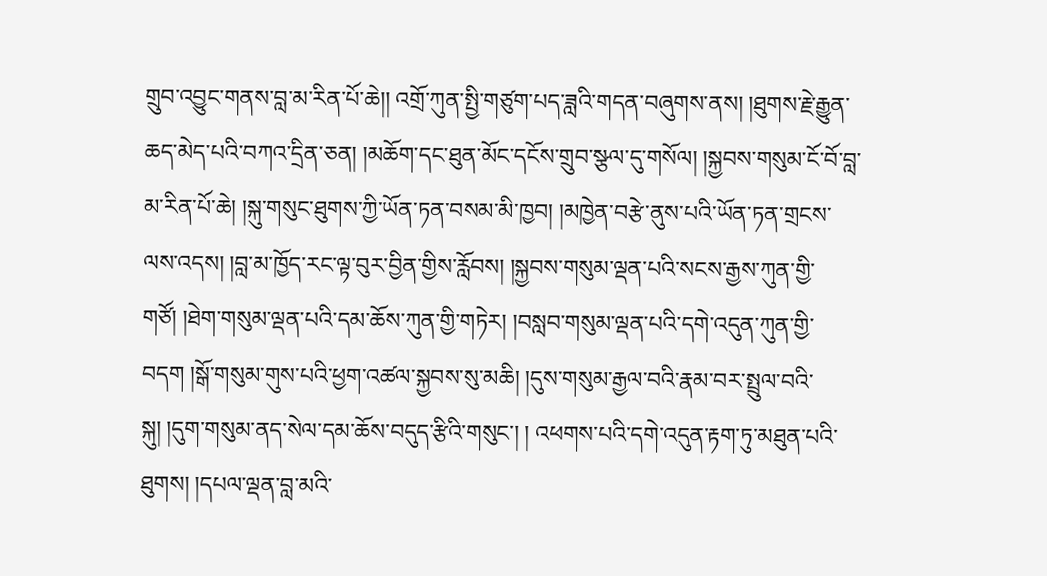གྲུབ་འབྱུང་གནས་བླ་མ་རིན་པོ་ཆེ།། འགྲོ་ཀུན་སྤྱི་གཙུག་པད་ཟླའི་གདན་བཞུགས་ནས། །ཐུགས་རྗེ་རྒྱུན་ཆད་མེད་པའི་བཀའ་དྲིན་ཅན། །མཆོག་དང་ཐུན་མོང་དངོས་གྲུབ་སྩལ་དུ་གསོལ། །སྐྱབས་གསུམ་ངོ་བོ་བླ་མ་རིན་པོ་ཆེ། །སྐུ་གསུང་ཐུགས་ཀྱི་ཡོན་ཏན་བསམ་མི་ཁྱབ། །མཁྱེན་བརྩེ་ནུས་པའི་ཡོན་ཏན་གྲངས་ལས་འདས། །བླ་མ་ཁྱོད་རང་ལྟ་བུར་བྱིན་གྱིས་རློབས། །སྐྱབས་གསུམ་ལྡན་པའི་སངས་རྒྱས་ཀུན་གྱི་གཙོ། །ཐེག་གསུམ་ལྡན་པའི་དམ་ཆོས་ཀུན་གྱི་གཏེར། །བསླབ་གསུམ་ལྡན་པའི་དགེ་འདུན་ཀུན་གྱི་བདག །སྒོ་གསུམ་གུས་པའི་ཕྱག་འཚལ་སྐྱབས་སུ་མཆི། །དུས་གསུམ་རྒྱལ་བའི་རྣམ་བར་སྤྲུལ་བའི་སྐུ། །དུག་གསུམ་ནད་སེལ་དམ་ཆོས་བདུད་རྩིའི་གསུང་། ། འཕགས་པའི་དགེ་འདུན་རྟག་ཏུ་མཐུན་པའི་ཐུགས། །དཔལ་ལྡན་བླ་མའི་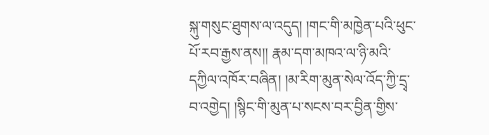སྐུ་གསུང་ཐུགས་ལ་འདུད། །གང་གི་མཁྱེན་པའི་ཕུང་པོ་རབ་རྒྱས་ནས།། རྣམ་དག་མཁའ་ལ་ཉི་མའི་དཀྱིལ་འཁོར་བཞིན། །མ་རིག་མུན་སེལ་འོད་ཀྱི་དྲྭ་བ་འགྱེད། །སྙིང་གི་མུན་པ་སངས་བར་བྱིན་གྱིས་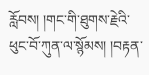རློབས། །གང་གི་ཐུགས་རྗེའི་ཕུང་བོ་ཀུན་ལ་སྙོམས། །བརྟན་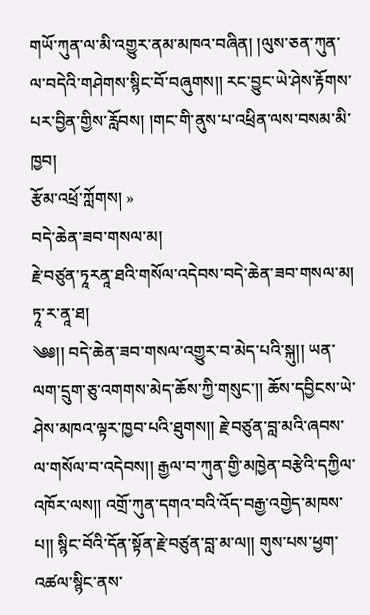གཡོ་ཀུན་ལ་མི་འགྱུར་ནམ་མཁའ་བཞིན། །ལུས་ཅན་ཀུན་ལ་བདེའི་གཤེགས་སྙིང་བོ་བཞུགས།། རང་བྱུང་ཡེ་ཤེས་རྟོགས་པར་བྱིན་གྱིས་རློབས། །གང་གི་ནུས་པ་འཕྲིན་ལས་བསམ་མི་ཁྱབ།
རྩོམ་འཕྲོ་ཀློགས། »
བདེ་ཆེན་ཟབ་གསལ་མ།
རྗེ་བཙུན་ཏཱརནཱ་ཐའི་གསོལ་འདེབས་བདེ་ཆེན་ཟབ་གསལ་མ།
ཏཱ་ར་ནཱ་ཐ།
༄༅།། བདེ་ཆེན་ཟབ་གསལ་འགྱུར་བ་མེད་པའི་སྐུ།། ཡན་ལག་དྲུག་ཅུ་འགགས་མེད་ཆོས་ཀྱི་གསུང་།། ཆོས་དབྱིངས་ཡེ་ཤེས་མཁའ་ལྟར་ཁྱབ་པའི་ཐུགས།། རྗེ་བཙུན་བླ་མའི་ཞབས་ལ་གསོལ་བ་འདེབས།། རྒྱལ་བ་ཀུན་གྱི་མཁྱེན་བརྩེའི་དཀྱིལ་འཁོར་ལས།། འགྲོ་ཀུན་དགའ་བའི་འོད་བརྒྱ་འགྱེད་མཁས་པ།། སྙིང་བོའི་དོན་སྟོན་རྗེ་བཙུན་བླ་མ་ལ།། གུས་པས་ཕྱག་འཚལ་སྙིང་ནས་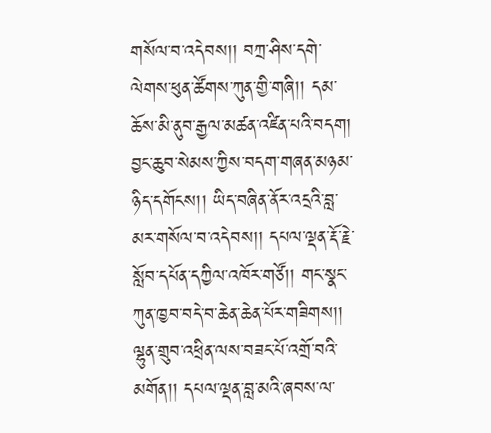གསོལ་བ་འདེབས།། བཀྲ་ཤིས་དགེ་ལེགས་ཕུན་ཚོགས་ཀུན་གྱི་གཞི།། དམ་ཆོས་མི་ནུབ་རྒྱལ་མཚན་འཛིན་པའི་བདག། བྱང་ཆུབ་སེམས་ཀྱིས་བདག་གཞན་མཉམ་ཉིད་དགོངས།། ཡིད་བཞིན་ནོར་འདྲའི་བླ་མར་གསོལ་བ་འདེབས།། དཔལ་ལྡན་རྡོ་རྗེ་སློབ་དཔོན་དཀྱིལ་འཁོར་གཙོ།། གང་སྣང་ཀུན་ཁྱབ་བདེ་བ་ཆེན་ཆེན་པོར་གཟིགས།། ལྷུན་གྲུབ་འཕྲིན་ལས་བཟང་པོ་འགྲོ་བའི་མགོན།། དཔལ་ལྡན་བླ་མའི་ཞབས་ལ་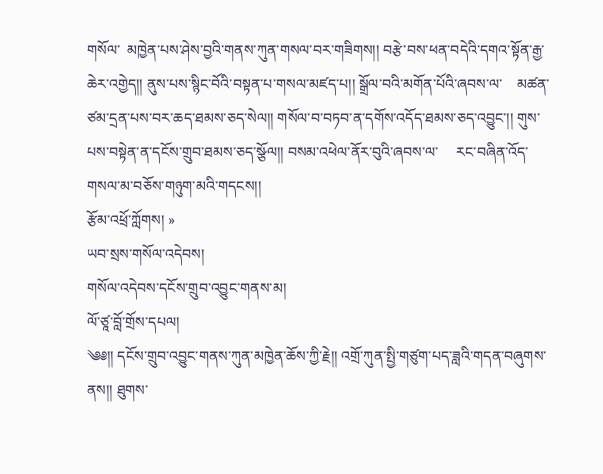གསོལ་  མཁྱེན་པས་ཤེས་བྱའི་གནས་ཀུན་གསལ་བར་གཟིགས།། བརྩེ་བས་ཕན་བདེའི་དགའ་སྟོན་རྒྱ་ཆེར་འགྱེད།། ནུས་པས་སྙིང་བོའི་བསྟན་པ་གསལ་མཛད་པ།། སྒྲོལ་བའི་མགོན་པོའི་ཞབས་ལ་    མཚན་ཙམ་དྲན་པས་བར་ཆད་ཐམས་ཅད་སེལ།། གསོལ་བ་བཏབ་ན་དགོས་འདོད་ཐམས་ཅད་འབྱུང་།། གུས་པས་བསྟེན་ན་དངོས་གྲུབ་ཐམས་ཅད་སྩོལ།། བསམ་འཕེལ་ནོར་བུའི་ཞབས་ལ་     རང་བཞིན་འོད་གསལ་མ་བཅོས་གཉུག་མའི་གདངས།།
རྩོམ་འཕྲོ་ཀློགས། »
ཡབ་སྲས་གསོལ་འདེབས།
གསོལ་འདེབས་དངོས་གྲུབ་འབྱུང་གནས་མ།
ལོ་ཙཱ་བློ་གྲོས་དཔལ།
༄༅།། དངོས་གྲུབ་འབྱུང་གནས་ཀུན་མཁྱེན་ཆོས་ཀྱི་རྗེ།། འགྲོ་ཀུན་སྤྱི་གཙུག་པད་ཟླའི་གདན་བཞུགས་ནས།། ཐུགས་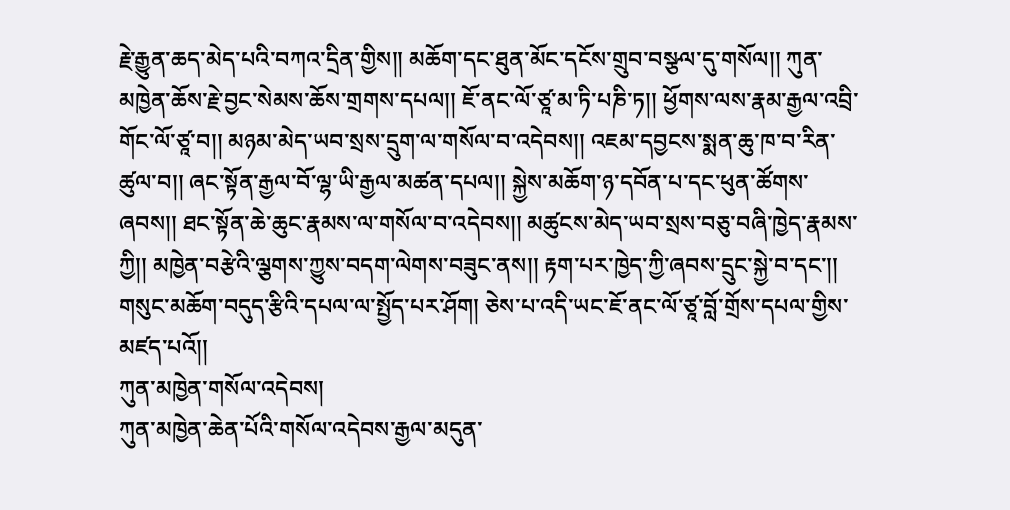རྗེ་རྒྱུན་ཆད་མེད་པའི་བཀའ་དྲིན་གྱིས།། མཆོག་དང་ཐུན་མོང་དངོས་གྲུབ་བསྩལ་དུ་གསོལ།། ཀུན་མཁྱེན་ཆོས་རྗེ་བྱང་སེམས་ཆོས་གྲགས་དཔལ།། ཇོ་ནང་ལོ་ཙཱ་མ་ཏི་པཎི་ཏ།། ཕྱོགས་ལས་རྣམ་རྒྱལ་འབྲི་གོང་ལོ་ཙཱ་བ།། མཉམ་མེད་ཡབ་སྲས་དྲུག་ལ་གསོལ་བ་འདེབས།། འཇམ་དབྱངས་སྨན་ཆུ་ཁ་བ་རིན་ཚུལ་བ།། ཞང་སྟོན་རྒྱལ་བོ་ལྷ་ཡི་རྒྱལ་མཚན་དཔལ།། སྐྱེས་མཆོག་ཉ་དབོན་པ་དང་ཕུན་ཚོགས་ཞབས།། ཐང་སྟོན་ཆེ་ཆུང་རྣམས་ལ་གསོལ་བ་འདེབས།། མཚུངས་མེད་ཡབ་སྲས་བཅུ་བཞི་ཁྱེད་རྣམས་ཀྱི།། མཁྱེན་བརྩེའི་ལྕགས་ཀྱུས་བདག་ལེགས་བཟུང་ནས།། རྟག་པར་ཁྱེད་ཀྱི་ཞབས་དྲུང་སྐྱེ་བ་དང་།། གསུང་མཆོག་བདུད་རྩིའི་དཔལ་ལ་སྤྱོད་པར་ཤོག། ཅེས་པ་འདི་ཡང་ཇོ་ནང་ལོ་ཙཱ་བློ་གྲོས་དཔལ་གྱིས་མཛད་པའོ།།
ཀུན་མཁྱེན་གསོལ་འདེབས།
ཀུན་མཁྱེན་ཆེན་པོའི་གསོལ་འདེབས་རྒྱལ་མདུན་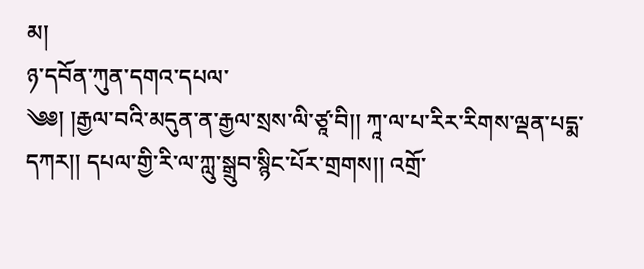མ།
ཉ་དབོན་ཀུན་དགའ་དཔལ་
༄༅། །རྒྱལ་བའི་མདུན་ན་རྒྱལ་སྲས་ལི་ཙཱ་བི།། ཀཱ་ལ་པ་རིར་རིགས་ལྡན་པདྨ་དཀར།། དཔལ་གྱི་རི་ལ་ཀླུ་སྒྲུབ་སྙིང་པོར་གྲགས།། འགྲོ་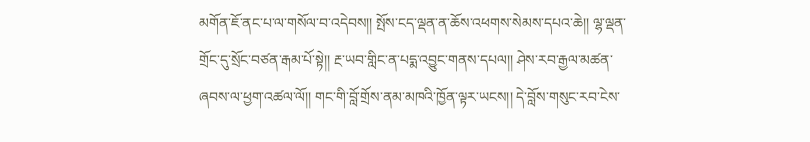མགོན་ཇོ་ནང་པ་ལ་གསོལ་བ་འདེབས།། སྤོས་ངད་ལྡན་ན་ཆོས་འཕགས་སེམས་དཔའ་ཆེ།། ལྷ་ལྡན་གྲོང་དུ་སྲོང་བཙན་རྒམ་པོ་སྟེ།། རྔ་ཡབ་གླིང་ན་པདྨ་འབྱུང་གནས་དཔལ།། ཤེས་རབ་རྒྱལ་མཚན་ཞབས་ལ་ཕྱག་འཚལ་ལོ།། གང་གི་བློ་གྲོས་ནམ་མཁའི་ཁྱོན་ལྟར་ཡངས།། དེ་བློས་གསུང་རབ་ངེས་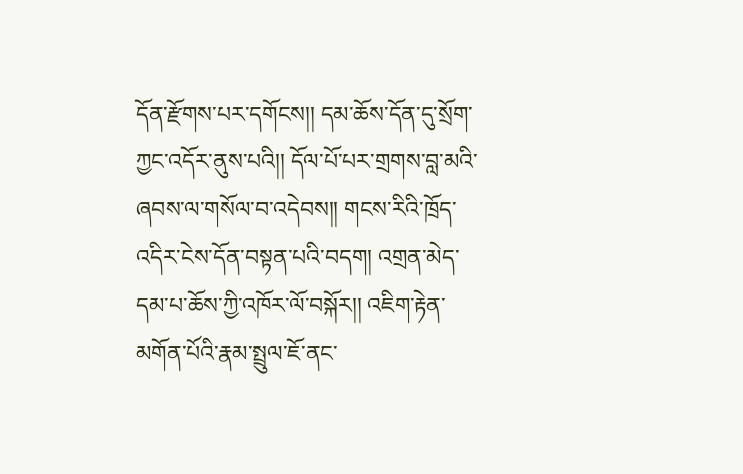དོན་རྫོགས་པར་དགོངས།། དམ་ཆོས་དོན་དུ་སྲོག་ཀྱང་འདོར་ནུས་པའི།། དོལ་པོ་པར་གྲགས་བླ་མའི་ཞབས་ལ་གསོལ་བ་འདེབས།། གངས་རིའི་ཁྲོད་འདིར་ངེས་དོན་བསྟན་པའི་བདག། འགྲན་མེད་དམ་པ་ཆོས་ཀྱི་འཁོར་ལོ་བསྐོར།། འཇིག་རྟེན་མགོན་པོའི་རྣམ་སྤྲུལ་ཇོ་ནང་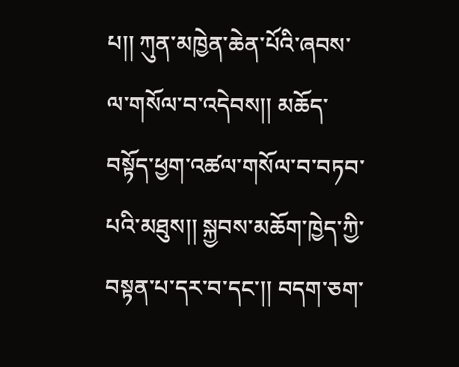པ།། ཀུན་མཁྱེན་ཆེན་པོའི་ཞབས་ལ་གསོལ་བ་འདེབས།། མཆོད་བསྟོད་ཕྱག་འཚལ་གསོལ་བ་བཏབ་པའི་མཐུས།། སྐྱབས་མཆོག་ཁྱེད་ཀྱི་བསྟན་པ་དར་བ་དང་།། བདག་ཅག་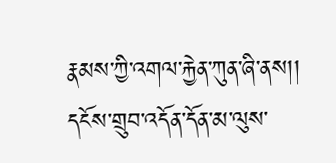རྣམས་ཀྱི་འགལ་རྐྱེན་ཀུན་ཞི་ནས།། དངོས་གྲུབ་འདོན་དོན་མ་ལུས་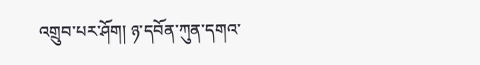འགྲུབ་པར་ཤོག། ཉ་དབོན་ཀུན་དགའ་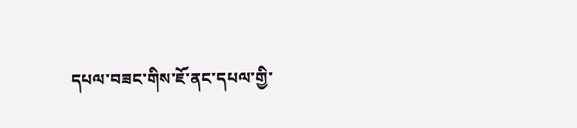དཔལ་བཟང་གིས་ཇོ་ནང་དཔལ་གྱི་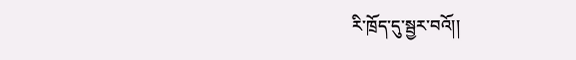རི་ཁྲོད་དུ་སྦྱར་བའོ།།